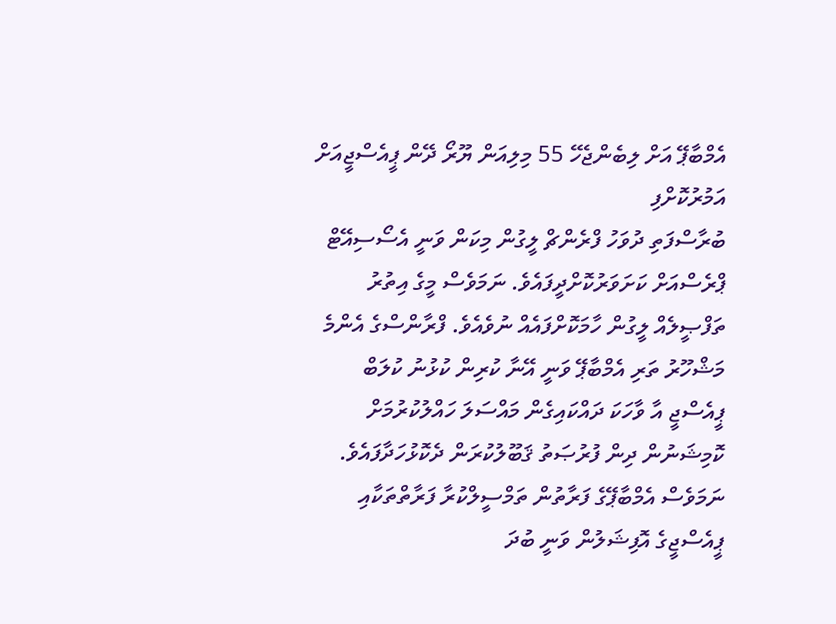އެމްބާޕޭ އަށް ލިބެންޖެހޭ 55 މިލިއަން ޔޫރޯ ދޭން ޕީއެސްޖީއަށް އަމުރުކޮށްފި
ބުރާސްފަތި ދުވަހު ފްރެންޗް ލީގުން މިކަން ވަނީ އެސޯސިއޭޓް ޕްރެސްއަށް ކަށަވަރުކޮށްދީފައެވެ. ނަމަވެސް މީގެ އިތުރު ތަފްޞީލެއް ލީގުން ހާމަކޮށްފައެއް ނުވެއެވެ. ފްރާންސްގެ އެންމެ މަޝްހޫރު ތަރި އެމްބާޕޭ ވަނީ އޭނާ ކުރިން ކުޅުނު ކުލަބް ޕީއެސްޖީ އާ ވާހަކަ ދައްކައިގެން މައްސަލަ ހައްލުކުރުމަށް ކޮމިޝަނުން ދިން ފުރުޞަތު ޤަބޫލުކުރަން ދެކޮޅުހަދާފައެވެ.
ނަމަވެސް އެމްބާޕޭގެ ފަރާތުން ތަމްސީލްކުރާ ފަރާތްތަކާއި ޕީއެސްޖީގެ އޮފިޝަލުން ވަނީ ބުދަ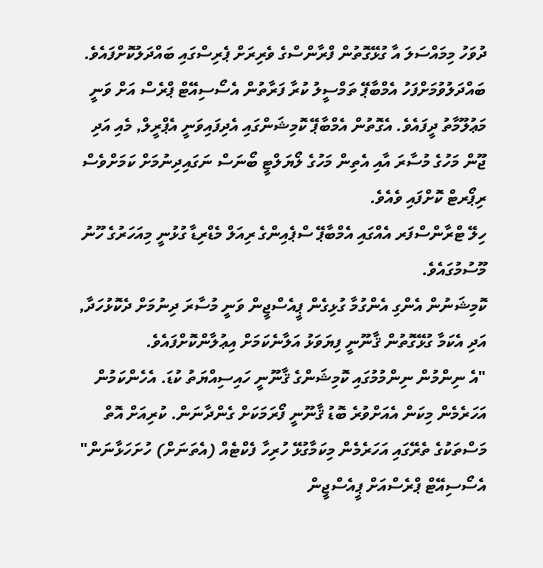ދުވަހު މިމައްސަލަ އާ ގުޅޭގޮތުން ފްރާންސްގެ ވެރިރަށް ޕެރިސްގައި ބައްދަލުކޮށްފައެވެ. ބައްދަލުވުމަށްފަހު އެމްބާޕޭ ތަމްސީލު ކުރާ ފަރާތުން އެސޯސިއޭޓް ޕްރެސް އަށް ވަނީ މަޢުލޫމާތު ދީފައެވެ. އެގޮތުން އެމްބާޕޭ ކޮމިޝަންގައި އެދިފައިވަނީ އެޕްރީލް, މެއި އަދި ޖޫން މަހުގެ މުސާރަ އާއި އެތިން މަހުގެ ލޯޔަލްޓީ ބޯނަސް ނަގައިދިނުމަށް ކަމަށްވެސް ރިޕޯރޓް ކޮށްފައި ވެއެވެ.
ހިލޭ ޓްރާންސްފަރ އެއްގައި އެމްބާޕޭ ސްޕެއިންގެ ރިއަލް މެޑްރިޑާ ގުޅުނީ މިއަހަރުގެ ހޫނު މޫސުމުގައެވެ.
ކޮމިޝަނުން އެންގި އެންގުމާ ގުޅިގެން ޕީއެސްޖީން ވަނީ މުސާރަ ދިނުމަށް ދެކޮޅުހަދާ, އަދި އެކަމާ ގުޅޭގޮތުން ޤާނޫނީ ފިޔަވަޅު އަލާނެކަމަށް އިޢުލާންކޮށްފައެވެ.
"އެ ނިންމުން ނިންމުމުގައި ކޮމިޝަންގެ ޤާނޫނީ ހައިސިއްޔަތު ކުޑަ. އެހެންކަމުން އަހަރެމެން މިކަން އެއަށްވުރެ ބޮޑު ޤާނޫނީ ފޯރަމަކަށް ގެންދާނަން. ކުރިއަށް އޮތް މަސްތަކުގެ ތެރޭގައި އަހަރެމެން މިކަމާގުޅޭ ހުރިހާ ފެކްޓެއް (އެތަނަށް) ހުށަހަޅާނަން" އެސޯސިއޭޓް ޕްރެސްއަށް ޕީއެސްޖީން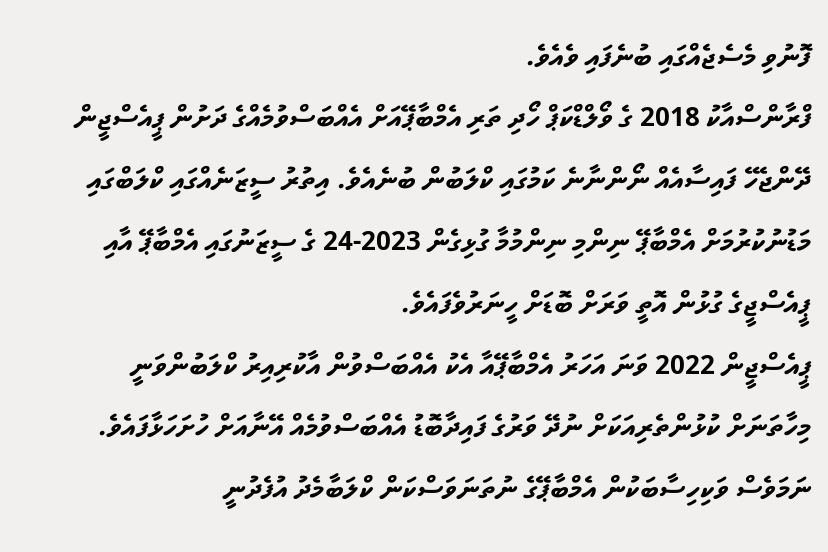ފޮނުވި މެސެޖެއްގައި ބުނެފައި ވެއެވެ.
ފްރާންސްއާކު 2018 ގެ ވޯލްޑްކަޕް ހޯދި ތަރި އެމްބާޕޭއަށް އެއްބަސްވުމެއްގެ ދަށުން ޕީއެސްޖީން ދޭންޖެހޭ ފައިސާއެއް ނޯންނާނެ ކަމުގައި ކްލަބުން ބުނެއެވެ. އިތުރު ސީޒަނެއްގައި ކްލަބްގައި މަޑުނުކުރުމަށް އެމްބާޕޭ ނިންމި ނިންމުމާ ގުޅިގެން 2023-24 ގެ ސީޒަނުގައި އެމްބާޕޭ އާއި ޕީއެސްޖީގެ ގުޅުން އޮތީ ވަރަށް ބޮޑަށް ހީނަރުވެފައެވެ.
ޕީއެސްޖީން 2022 ވަނަ އަހަރު އެމްބާޕޭއާ އެކު އެއްބަސްވުން އާކުރިއިރު ކްލަބުންވަނީ މިހާތަނަށް ކުޅުންތެރިއަކަށް ނުދޭ ވަރުގެ ފައިދާބޮޑު އެއްބަސްވުމެއް އޭނާއަށް ހުށަހަޅާފައެވެ.
ނަމަވެސް ވަކިހިސާބަކުން އެމްބާޕޭގެ ނުތަނަވަސްކަން ކްލަބާމެދު އުފެދުނީ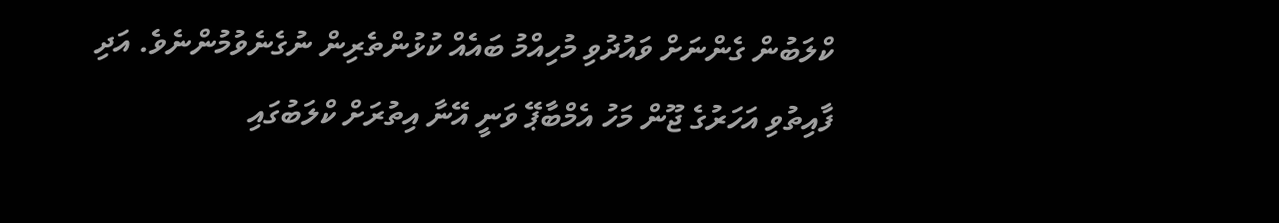ކްލަބުން ގެންނަށް ވައުދުވި މުހިއްމު ބައެއް ކުޅުންތެރިން ނުގެނެވުމުންނެވެ. އަދި ފާއިތުވި އަހަރުގެ ޖޫން މަހު އެމްބާޕޭ ވަނީ އޭނާ އިތުރަށް ކްލަބުގައި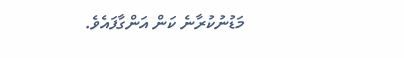މަޑުނުކުރާނެ ކަން އަންގާފައެވެ.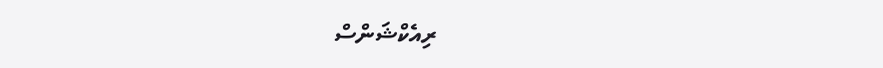ރިއެކްޝަންސް